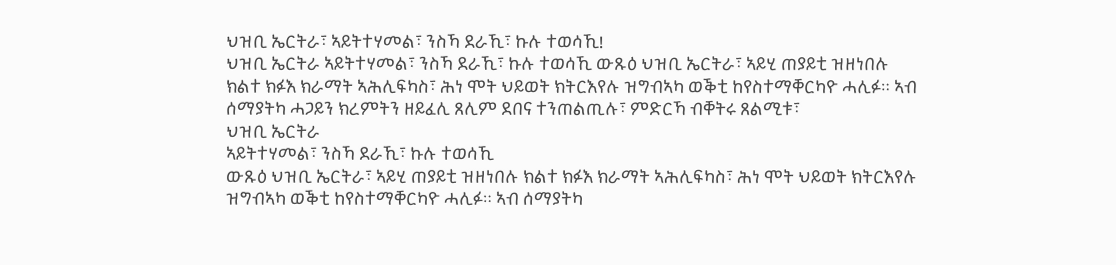ህዝቢ ኤርትራ፣ ኣይትተሃመል፣ ንስኻ ደራኺ፣ ኩሉ ተወሳኺ!
ህዝቢ ኤርትራ ኣይትተሃመል፣ ንስኻ ደራኺ፣ ኩሉ ተወሳኺ ውጹዕ ህዝቢ ኤርትራ፣ ኣይሂ ጠያይቲ ዝዘነበሉ ክልተ ክፉእ ክራማት ኣሕሊፍካስ፣ ሕነ ሞት ህይወት ክትርእየሉ ዝግብኣካ ወቕቲ ከየስተማቐርካዮ ሓሊፉ። ኣብ ሰማያትካ ሓጋይን ክረምትን ዘይፈሊ ጸሊም ደበና ተንጠልጢሉ፣ ምድርኻ ብቐትሩ ጸልሚቱ፣
ህዝቢ ኤርትራ
ኣይትተሃመል፣ ንስኻ ደራኺ፣ ኩሉ ተወሳኺ
ውጹዕ ህዝቢ ኤርትራ፣ ኣይሂ ጠያይቲ ዝዘነበሉ ክልተ ክፉእ ክራማት ኣሕሊፍካስ፣ ሕነ ሞት ህይወት ክትርእየሉ ዝግብኣካ ወቕቲ ከየስተማቐርካዮ ሓሊፉ። ኣብ ሰማያትካ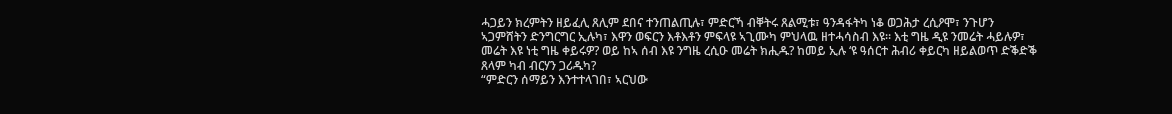ሓጋይን ክረምትን ዘይፈሊ ጸሊም ደበና ተንጠልጢሉ፣ ምድርኻ ብቐትሩ ጸልሚቱ፣ ዓንዳፋትካ ነቆ ወጋሕታ ረሲዖሞ፣ ንጉሆን ኣጋምሸትን ድንግርግር ኢሉካ፣ እዋን ወፍርን እቶእቶን ምፍላዩ ኣጊሙካ ምህላዉ ዘተሓሳስብ እዩ። እቲ ግዜ ዲዩ ንመሬት ሓይሉዎ፣ መሬት እዩ ነቲ ግዜ ቀይሩዎ? ወይ ከኣ ሰብ እዩ ንግዜ ረሲዑ መሬት ክሒዱ? ከመይ ኢሉ ‘ዩ ዓሰርተ ሕብሪ ቀይርካ ዘይልወጥ ድቕድቕ ጸላም ካብ ብርሃን ጋሪዱካ?
“ምድርን ሰማይን እንተተላገበ፣ ኣርህው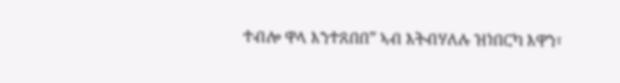ተብሎ ዋላ እንተጸበበ” ኣብ እትብሃለሉ ዝነበርካ እዋን፣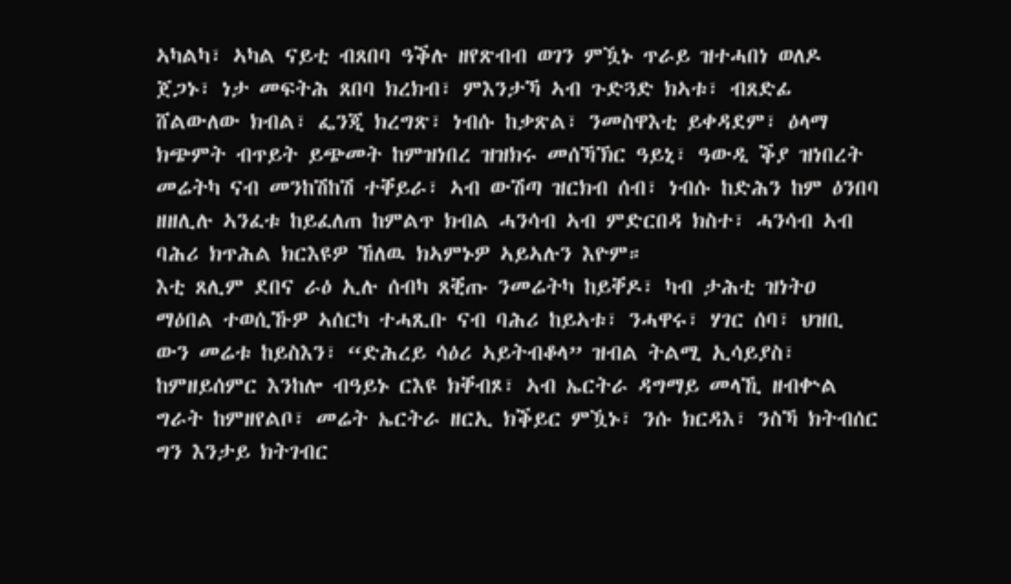ኣካልካ፣ ኣካል ናይቲ ብጸበባ ዓቕሉ ዘየጽብብ ወገን ምዃኑ ጥራይ ዝተሓበነ ወለዶ ጀጋኑ፣ ነታ መፍትሕ ጸበባ ክረክብ፣ ምእንታኻ ኣብ ጉድጓድ ክኣቱ፣ ብጸድፊ ሸልውለው ክብል፣ ፌንጂ ክረግጽ፣ ነብሱ ከቃጽል፣ ንመስዋእቲ ይቀዳደም፣ ዕላማ ክጭምት ብጥይት ይጭመት ከምዝነበረ ዝዝክሩ መሰኻኽር ዓይኒ፣ ዓውዲ ቕያ ዝነበረት መሬትካ ናብ መንከሽከሽ ተቐይራ፣ ኣብ ውሽጣ ዝርክብ ሰብ፣ ነብሱ ከድሕን ከም ዕንበባ ዘዘሊሉ ኣንፈቱ ከይፈለጠ ከምልጥ ክብል ሓንሳብ ኣብ ምድርበዳ ክስተ፣ ሓንሳብ ኣብ ባሕሪ ክጥሕል ክርእዩዎ ኸለዉ ክኣምኑዎ ኣይኣሉን እዮም።
እቲ ጸሊም ደበና ራዕ ኢሉ ሰብካ ጸቒጡ ንመሬትካ ከይቐዶ፣ ካብ ታሕቲ ዝነትዐ ማዕበል ተወሲኹዎ ኣሰርካ ተሓጺቡ ናብ ባሕሪ ከይኣቱ፣ ንሓዋሩ፣ ሃገር ሰባ፣ ህዝቢ ውን መሬቱ ከይስእን፣ “ድሕረይ ሳዕሪ ኣይትብቆላ” ዝብል ትልሚ ኢሳይያስ፣ ከምዘይሰምር እንከሎ ብዓይኑ ርእዩ ክቐብጾ፣ ኣብ ኤርትራ ዳግማይ መላኺ ዘብቍል ግራት ከምዘየልቦ፣ መሬት ኤርትራ ዘርኢ ክቕይር ምዃኑ፣ ንሱ ክርዳእ፣ ንስኻ ክትብሰር ግን እንታይ ክትገብር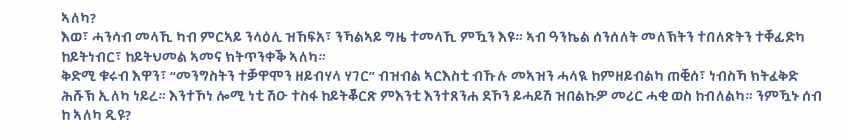ኣለካ?
እወ፣ ሓንሳብ መላኺ ካብ ምርኣይ ንላዕሊ ዝኸፍአ፣ ንኻልኣይ ግዜ ተመላኺ ምዃን እዩ። ኣብ ዓንኬል ሰንሰለት መለኽትን ተበለጽትን ተቐፊድካ ከይትነብር፣ ከይትህመል ኣመና ክትጥንቀቕ ኣለካ።
ቅድሚ ቁሩብ እዋን፣ “መንግስትን ተቓዋሞን ዘይብሃላ ሃገር” ብዝብል ኣርእስቲ ብኹሉ መኣዝን ሓላዪ ከምዘይብልካ ጠቒሰ፣ ነብስኻ ክትፈቅድ ሕሹኽ ኢለካ ነይረ። እንተኾነ ሎሚ ነቲ ሽዑ ተስፋ ከይትቖርጽ ምእንቲ እንተጸንሐ ደኾን ይሓይሽ ዝበልኩዎ መሪር ሓቂ ወስ ከብለልካ። ንምዃኑ ሰብ ከ ኣለካ ዲዩ?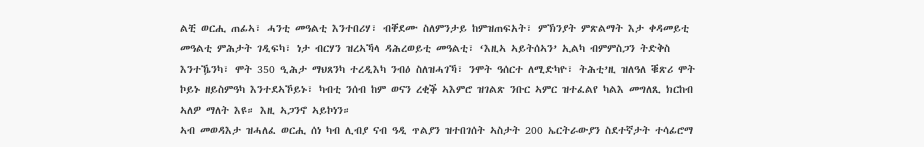ልቺ ወርሒ ጠፊኣ፣ ሓንቲ መዓልቲ እንተበሪሃ፣ ብቐደሙ ስለምንታይ ከምዝጠፍአት፣ ምኽንያት ምጽልማት እታ ቀዳመይቲ መዓልቲ ምሕታት ገዲፍካ፣ ነታ ብርሃን ዝረኣኻላ ዳሕረወይቲ መዓልቲ፣ ‘እዚኣ ኣይትሰኣን’ ኢልካ ብምምስጋን ትድቅስ እንተዄንካ፣ ሞት 350 ዒሕታ ማህጸንካ ተረዲእካ ንብዕ ስለዝሓገኻ፣ ንሞት ዓሰርተ ለሚድካዮ፣ ትሕቲ’ዚ ዝለዓለ ቑጽሪ ሞት ኮይኑ ዘይስምዓካ እንተደኣኾይኑ፣ ካብቲ ንሰብ ከም ወናን ረቂቕ ኣእምሮ ዝገልጽ ንቡር ኣምር ዝተፈልየ ካልእ መግለጺ ክርከብ ኣለዎ ማለት እዩ። እዚ ኣጋንኖ ኣይኮነን።
ኣብ መወዳእታ ዝሓለፈ ወርሒ ሰነ ካብ ሊብያ ናብ ዓዲ ጥልያን ዝተበገሰት ኣስታት 200 ኤርትራውያን ስደተኛታት ተሳፊሮማ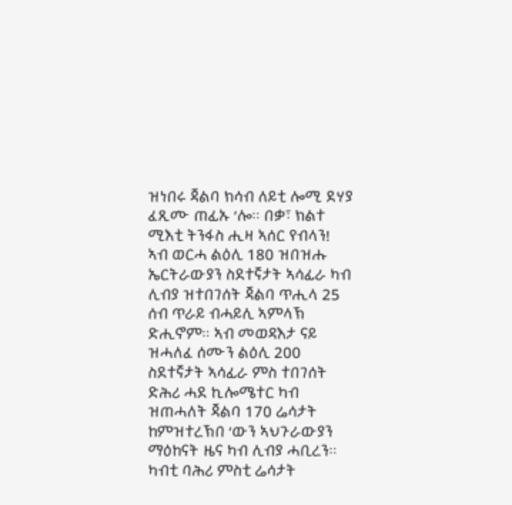ዝነበሩ ጃልባ ክሳብ ለይቲ ሎሚ ደሃያ ፈጺሙ ጠፊኡ ‘ሎ። በቃ፣ ክልተ ሚእቲ ትንፋስ ሒዛ ኣሰር የብላን! ኣብ ወርሓ ልዕሊ 180 ዝበዝሑ ኤርትራውያን ስደተኛታት ኣሳፊራ ካብ ሊብያ ዝተበገሰት ጃልባ ጥሒላ 25 ሰብ ጥራይ ብሓይሊ ኣምላኽ ድሒኖም። ኣብ መወዳእታ ናይ ዝሓለፈ ሰሙን ልዕሊ 200 ስደተኛታት ኣሳፊራ ምስ ተበገሰት ድሕሪ ሓደ ኪሎሜተር ካብ ዝጠሓለት ጃልባ 170 ሬሳታት ከምዝተረኽበ ‘ውን ኣህጉራውያን ማዕከናት ዜና ካብ ሊብያ ሓቢረን። ካብቲ ባሕሪ ምስቲ ሬሳታት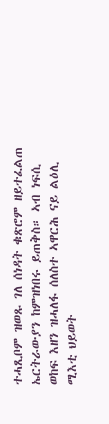ተሓጺቦም ዝወጹ ገለ ሰነዳት ቁጽሮም ዘይተፈልጠ ኤርትራውያን ከምዝነበሩ ይጠቅስ። ኣብ ነፍሲ ወከፍ እዘን ዝሓለፋ ሰለስተ ኣዋርሕ ናይ ልዕሊ ሚእቲ ህይወት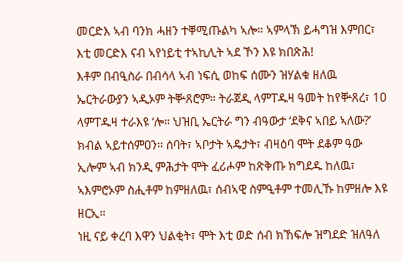መርድእ ኣብ ባንክ ሓዘን ተቐሚጡልካ ኣሎ። ኣምላኽ ይሓግዝ እምበር፣ እቲ መርድእ ናብ ኣየነይቲ ተኣኪሊት ኣደ ኾን እዩ ክበጽሕ!
እቶም በብዒስራ በብሳላ ኣብ ነፍሲ ወከፍ ሰሙን ዝሃልቁ ዘለዉ ኤርትራውያን ኣዲኦም ትቝጸሮም። ትራጀዲ ላምፐዱዛ ዓመት ከየቝጸረ፣ 10 ላምፐዱዛ ተራእዩ ‘ሎ። ህዝቢ ኤርትራ ግን ብዓውታ ‘ደቅና ኣበይ ኣለው?’ ክብል ኣይተሰምዐን። ሰባት፣ ኣቦታት ኣዴታት፣ ብዛዕባ ሞት ደቆም ዓው ኢሎም ኣብ ክንዲ ምሕታት ሞት ፈሪሖም ከጽቅጡ ክግደዱ ከለዉ፣ ኣእምሮኦም ስሒቶም ከምዘለዉ፣ ሰብኣዊ ስምዒቶም ተመሊኹ ከምዘሎ እዩ ዘርኢ።
ነዚ ናይ ቀረባ እዋን ህልቂት፣ ሞት እቲ ወድ ሰብ ክኸፍሎ ዝግደድ ዝለዓለ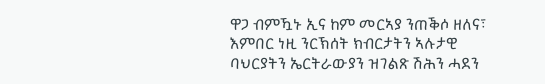ዋጋ ብምዃኑ ኢና ከም መርኣያ ንጠቕሶ ዘለና፣ እምበር ነዚ ንርኽሰት ክብርታትን ኣሉታዊ ባህርያትን ኤርትራውያን ዝገልጽ ሽሕን ሓደን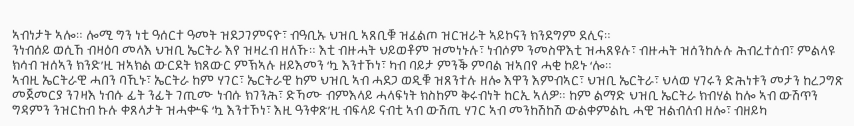ኣብነታት ኣሎ። ሎሚ ግን ነቲ ዓሰርተ ዓመት ዝደጋገምናዮ፣ ብዓቢኡ ህዝቢ ኣጸቢቑ ዝፈልጦ ዝርዝራት ኣይኮናን ክንደግም ደሊና።
ንነብሰይ ወሲኸ ብዛዕባ መላእ ህዝቢ ኤርትራ እየ ዝዛረብ ዘለኹ። እቲ ብዙሓት ህይወቶም ዝመነኑሉ፣ ነብሶም ንመስዋእቲ ዝሓጸዩሉ፣ ብዙሓት ዝሰንከሉሉ ሕብረተሰብ፣ ምልላዩ ክሳብ ዝሰኣን ክንድ’ዚ ዝኣክል ውርደት ክጸውር ምኽኣሉ ዘይእመን ‘ኳ እንተኾነ፣ ካብ ባይታ ምንቕ ምባል ዝኣበየ ሓቂ ኮይኑ ‘ሎ።
ኣብዚ ኤርትራዊ ሓበን ባኺኑ፣ ኤርትራ ከም ሃገር፣ ኤርትራዊ ከም ህዝቢ ኣብ ሓደጋ ወዲቑ ዝጸንተሉ ዘሎ እዋን እምብኣር፣ ህዝቢ ኤርትራ፣ ህላወ ሃገሩን ድሕነቱን መታን ከረጋግጽ መጀመርያ ንገዛእ ነብሱ ፊት ንፊት ገጢሙ ነብሱ ክገንሕ፣ ድኻሙ ብምእላይ ሓላፍነት ክስከም ቅሩብነት ከርኢ ኣለዎ። ከም ልማድ ህዝቢ ኤርትራ ክብሃል ከሎ ኣብ ውሽጥን ግዳምን ንዝርከብ ኩሉ ቀጸላታት ዝሓቍፍ ‘ኳ እንተኾነ፣ እዚ ዓንቀጽ’ዚ ብፍላይ ናብቲ ኣብ ውሽጢ ሃገር ኣብ መንከሽከሽ ውልቀምልኪ ሓዊ ዝልብለብ ዘሎ፣ ብዘይካ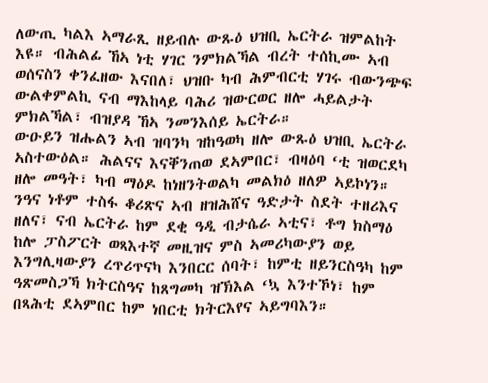ለውጢ ካልእ ኣማራጺ ዘይብሉ ውጹዕ ህዝቢ ኤርትራ ዝምልከት እዩ። ብሕልፊ ኸኣ ነቲ ሃገር ንምክልኻል ብረት ተሰኪሙ ኣብ ወሰናስን ቀንፈዘው እናበለ፣ ህዝቡ ካብ ሕምብርቲ ሃገሩ ብውንጭፍ ውልቀምልኪ ናብ ማእከላይ ባሕሪ ዝውርወር ዘሎ ሓይልታት ምክልኻል፣ ብዝያዳ ኸኣ ንመንእሰይ ኤርትራ።
ውዑይን ዝሑልን ኣብ ዝባንካ ዝከዓወካ ዘሎ ውጹዕ ህዝቢ ኤርትራ ኣስተውዕል። ሕልናና እናቐንጠወ ደኣምበር፣ ብዛዕባ ‘ቲ ዝወርደካ ዘሎ መዓት፣ ካብ ማዕዶ ከነዘንትወልካ መልክዕ ዘለዎ ኣይኮነን። ንዓና ነቶም ተስፋ ቆሪጽና ኣብ ዘዝሕሸና ዓድታት ስደት ተዘሪእና ዘለና፣ ናብ ኤርትራ ከም ደቂ ዓዲ ብታሴራ ኣቲና፣ ቶግ ክስማዕ ከሎ ፓስፖርት ወጻእተኛ መዚዝና ምስ ኣመሪካውያን ወይ እንግሊዛውያን ረጥሪጥናካ እንበርር ሰባት፣ ከምቲ ዘይንርስዓካ ከም ዓጽመስጋኻ ክትርስዓና ከጸግመካ ዝኽእል ‘ኳ እንተኾነ፣ ከም በጻሕቲ ደኣምበር ከም ነበርቲ ክትርእየና ኣይግባእን።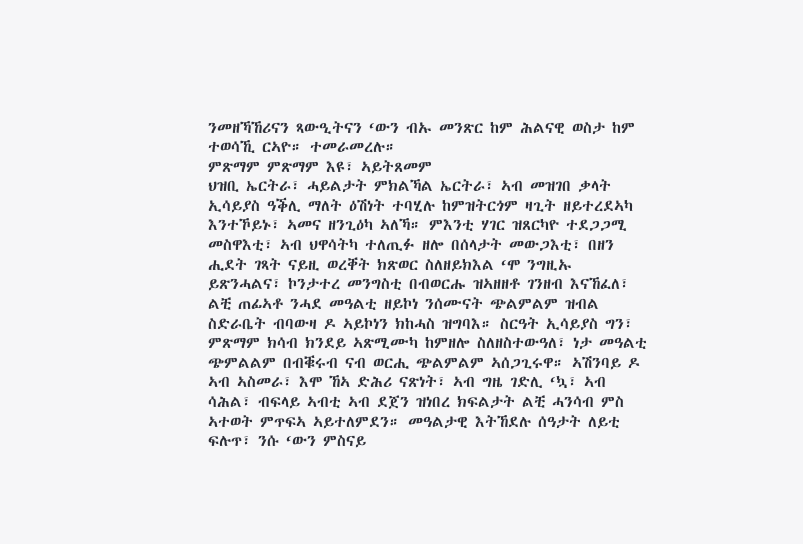ንመዘኻኸሪናን ጻውዒትናን ‘ውን ብኡ መንጽር ከም ሕልናዊ ወስታ ከም ተወሳኺ ርኣዮ። ተመራመረሉ።
ምጽማም ምጽማም እዩ፣ ኣይትጸመም
ህዝቢ ኤርትራ፣ ሓይልታት ምክልኻል ኤርትራ፣ ኣብ መዝገበ ቃላት ኢሳይያስ ዓቕሊ ማለት ዕሽነት ተባሂሉ ከምዝትርጎም ዛጊት ዘይተረደኣካ እንተኾይኑ፣ ኣመና ዘንጊዕካ ኣለኻ። ምእንቲ ሃገር ዝጸርካዮ ተደጋጋሚ መስዋእቲ፣ ኣብ ህዋሳትካ ተለጢፉ ዘሎ በሰላታት መውጋእቲ፣ በዘን ሒደት ገጻት ናይዚ ወረቐት ክጽወር ስለዘይክእል ‘ሞ ንግዚኡ ይጽንሓልና፣ ኮንታተረ መንግስቲ በብወርሑ ዝኣዘዘቶ ገንዘብ እናኸፈለ፣ ልቺ ጠፊኣቶ ንሓደ መዓልቲ ዘይኮነ ንሰሙናት ጭልምልም ዝብል ስድራቤት ብባውዛ ዶ ኣይኮነን ክከሓስ ዝግባእ። ስርዓት ኢሳይያስ ግን፣ ምጽማም ክሳብ ክንደይ ኣጽሚሙካ ከምዘሎ ስለዘስተውዓለ፣ ነታ መዓልቲ ጭምልልም በብቑሩብ ናብ ወርሒ ጭልምልም ኣሰጋጊሩዋ። ኣሽንባይ ዶ ኣብ ኣስመራ፣ እሞ ኸኣ ድሕሪ ናጽነት፣ ኣብ ግዜ ገድሊ ‘ኳ፣ ኣብ ሳሕል፣ ብፍላይ ኣብቲ ኣብ ደጀን ዝነበረ ክፍልታት ልቺ ሓንሳብ ምስ ኣተወት ምጥፍኣ ኣይተለምደን። መዓልታዊ እትኸደሉ ሰዓታት ለይቲ ፍሉጥ፣ ንሱ ‘ውን ምስናይ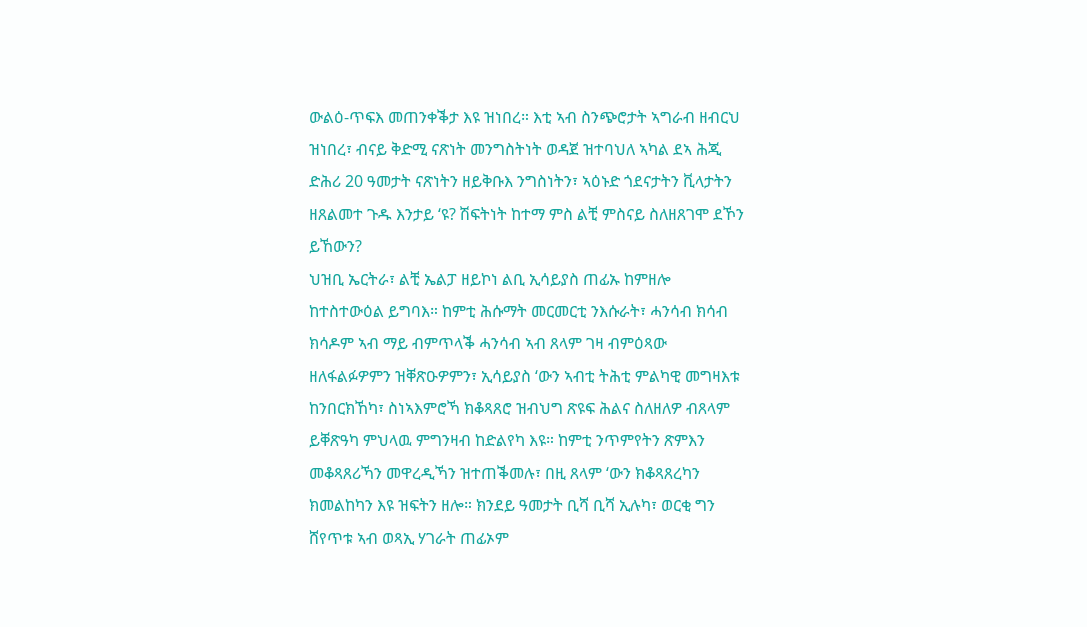ውልዕ-ጥፍእ መጠንቀቕታ እዩ ዝነበረ። እቲ ኣብ ስንጭሮታት ኣግራብ ዘብርህ ዝነበረ፣ ብናይ ቅድሚ ናጽነት መንግስትነት ወዳጀ ዝተባህለ ኣካል ደኣ ሕጂ ድሕሪ 20 ዓመታት ናጽነትን ዘይቅቡእ ንግስነትን፣ ኣዕኑድ ጎደናታትን ቪላታትን ዘጸልመተ ጉዱ እንታይ ‘ዩ? ሽፍትነት ከተማ ምስ ልቺ ምስናይ ስለዘጸገሞ ደኾን ይኸውን?
ህዝቢ ኤርትራ፣ ልቺ ኤልፓ ዘይኮነ ልቢ ኢሳይያስ ጠፊኡ ከምዘሎ ከተስተውዕል ይግባእ። ከምቲ ሕሱማት መርመርቲ ንእሱራት፣ ሓንሳብ ክሳብ ክሳዶም ኣብ ማይ ብምጥላቕ ሓንሳብ ኣብ ጸላም ገዛ ብምዕጻው ዘለፋልፉዎምን ዝቐጽዑዎምን፣ ኢሳይያስ ‘ውን ኣብቲ ትሕቲ ምልካዊ መግዛእቱ ከንበርክኸካ፣ ስነኣእምሮኻ ክቆጻጸሮ ዝብህግ ጽዩፍ ሕልና ስለዘለዎ ብጸላም ይቐጽዓካ ምህላዉ ምግንዛብ ከድልየካ እዩ። ከምቲ ንጥምየትን ጽምእን መቆጻጸሪኻን መዋረዲኻን ዝተጠቕመሉ፣ በዚ ጸላም ‘ውን ክቆጻጸረካን ክመልከካን እዩ ዝፍትን ዘሎ። ክንደይ ዓመታት ቢሻ ቢሻ ኢሉካ፣ ወርቂ ግን ሸየጥቱ ኣብ ወጻኢ ሃገራት ጠፊኦም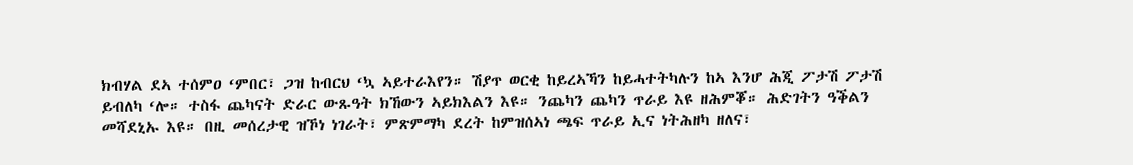ክብሃል ደኣ ተሰምዐ ‘ምበር፣ ጋዝ ከብርህ ‘ኳ ኣይተራእየን። ሽያጥ ወርቂ ከይረኣኻን ከይሓተትካሉን ከኣ እንሆ ሕጂ ፖታሽ ፖታሽ ይብለካ ‘ሎ። ተስፋ ጨካናት ድራር ውጹዓት ክኸውን ኣይክእልን እዩ። ንጨካን ጨካን ጥራይ እዩ ዘሕምቖ። ሕድገትን ዓቕልን መሻደኒኡ እዩ። በዚ መሰረታዊ ዝኾነ ነገራት፣ ምጽምማካ ደረት ከምዝሰኣነ ጫፍ ጥራይ ኢና ነትሕዘካ ዘለና፣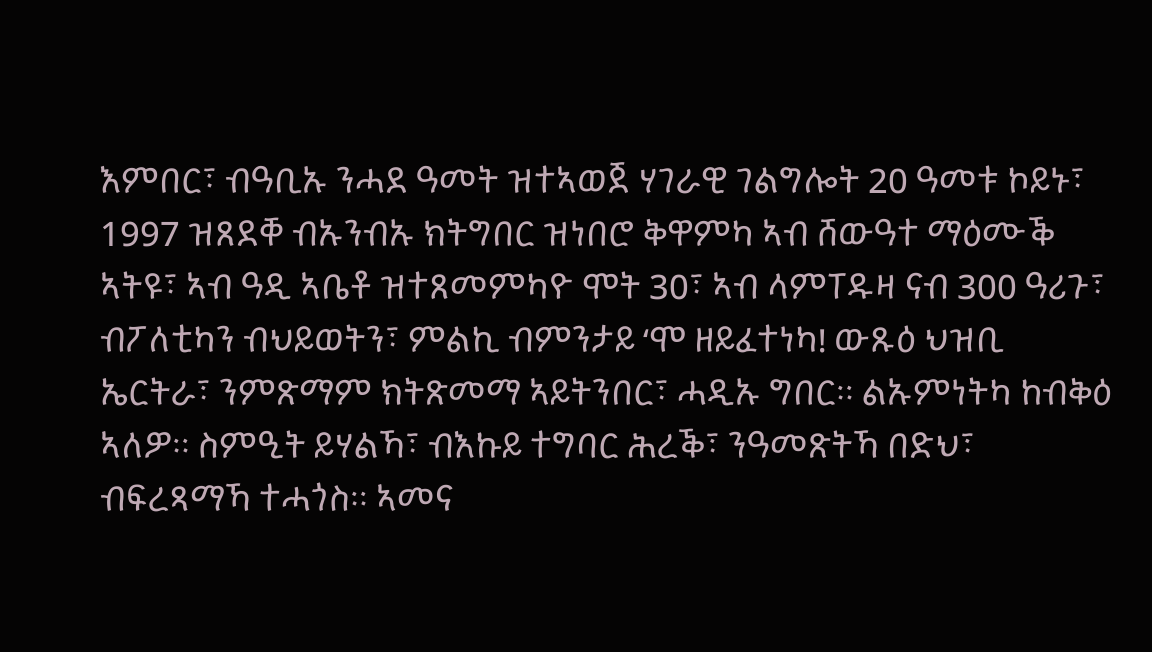እምበር፣ ብዓቢኡ ንሓደ ዓመት ዝተኣወጀ ሃገራዊ ገልግሎት 20 ዓመቱ ኮይኑ፣ 1997 ዝጸደቐ ብኡንብኡ ክትግበር ዝነበሮ ቅዋምካ ኣብ ሸውዓተ ማዕሙቕ ኣትዩ፣ ኣብ ዓዲ ኣቤቶ ዝተጸመምካዮ ሞት 30፣ ኣብ ላምፐዱዛ ናብ 300 ዓሪጉ፣ ብፖለቲካን ብህይወትን፣ ምልኪ ብምንታይ ‘ሞ ዘይፈተነካ! ውጹዕ ህዝቢ ኤርትራ፣ ንምጽማም ክትጽመማ ኣይትንበር፣ ሓዲኡ ግበር። ልኡምነትካ ከብቅዕ ኣለዎ። ስምዒት ይሃልኻ፣ ብእኩይ ተግባር ሕረቕ፣ ንዓመጽትኻ በድህ፣ ብፍረጻማኻ ተሓጎስ። ኣመና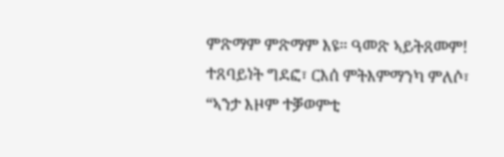ምጽማም ምጽማም እዩ። ዓመጽ ኣይትጸመም!
ተጸባይነት ግደፎ፣ ርእሰ ምትእምማንካ ምለሶ፣
“ኣንታ እዞም ተቓወምቲ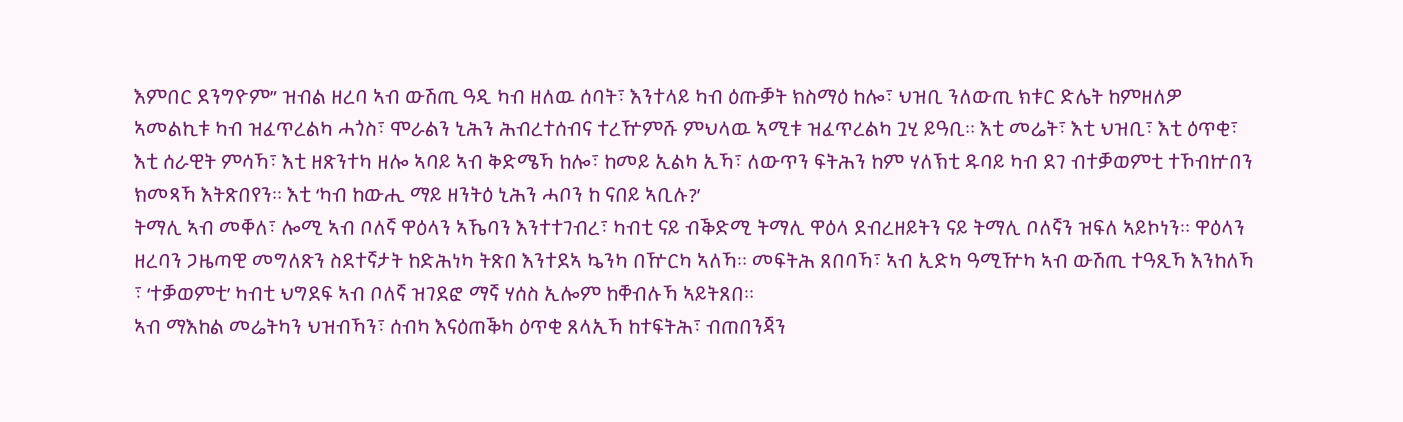እምበር ደንግዮም” ዝብል ዘረባ ኣብ ውሽጢ ዓዲ ካብ ዘለዉ ሰባት፣ እንተላይ ካብ ዕጡቓት ክስማዕ ከሎ፣ ህዝቢ ንለውጢ ክቱር ድሌት ከምዘለዎ ኣመልኪቱ ካብ ዝፈጥረልካ ሓጎስ፣ ሞራልን ኒሕን ሕብረተሰብና ተረዅምሹ ምህላዉ ኣሚቱ ዝፈጥረልካ ጓሂ ይዓቢ። እቲ መሬት፣ እቲ ህዝቢ፣ እቲ ዕጥቂ፣ እቲ ሰራዊት ምሳኻ፣ እቲ ዘጽንተካ ዘሎ ኣባይ ኣብ ቅድሜኻ ከሎ፣ ከመይ ኢልካ ኢኻ፣ ለውጥን ፍትሕን ከም ሃለኽቲ ዱባይ ካብ ደገ ብተቓወምቲ ተኾብኵበን ክመጻኻ እትጽበየን። እቲ ‘ካብ ከውሒ ማይ ዘንትዕ ኒሕን ሓቦን ከ ናበይ ኣቢሉ?’
ትማሊ ኣብ መቐለ፣ ሎሚ ኣብ ቦለኛ ዋዕላን ኣኼባን እንተተገብረ፣ ካብቲ ናይ ብቕድሚ ትማሊ ዋዕላ ደብረዘይትን ናይ ትማሊ ቦለኛን ዝፍለ ኣይኮነን። ዋዕላን ዘረባን ጋዜጣዊ መግለጽን ስደተኛታት ከድሕነካ ትጽበ እንተደኣ ኴንካ በዅርካ ኣለኻ። መፍትሕ ጸበባኻ፣ ኣብ ኢድካ ዓሚዅካ ኣብ ውሽጢ ተዓጺኻ እንከለኻ ፣ ‘ተቓወምቲ’ ካብቲ ህግደፍ ኣብ ቦለኛ ዝገደፎ ማኛ ሃሰስ ኢሎም ከቐብሉኻ ኣይትጸበ።
ኣብ ማእከል መሬትካን ህዝብኻን፣ ሰብካ እናዕጠቕካ ዕጥቂ ጸላኢኻ ከተፍትሕ፣ ብጠበንጃን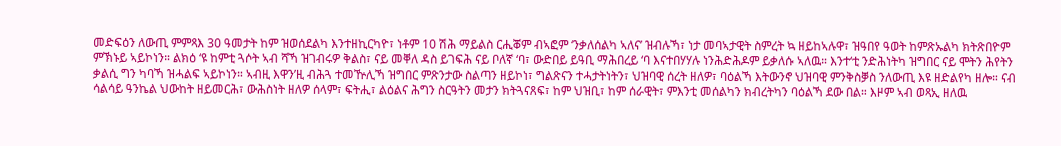መድፍዕን ለውጢ ምምጻእ 30 ዓመታት ከም ዝወሰደልካ እንተዘኪርካዮ፣ ነቶም 10 ሽሕ ማይልስ ርሒቖም ብኣፎም ‘ንቃለሰልካ ኣለና’ ዝብሉኻ፣ ነታ መባኣታዊት ስምረት ኳ ዘይከኣሉዋ፣ ዝዓበየ ዓወት ከምጽኡልካ ክትጽበዮም ምኽኑይ ኣይኮነን። ልክዕ ‘ዩ ከምቲ ጓሶት ኣብ ሻኻ ዝገብሩዎ ቅልስ፣ ናይ መቐለ ዳስ ይገፍሕ ናይ ቦለኛ ‘ባ፣ ውድበይ ይዓቢ ማሕበረይ ‘ባ እናተበሃሃሉ ነንሕድሕዶም ይቃለሱ ኣለዉ። እንተ‘ቲ ንድሕነትካ ዝግበር ናይ ሞትን ሕየትን ቃልሲ ግን ካባኻ ዝሓልፍ ኣይኮነን። ኣብዚ እዋን’ዚ ብሕጓ ተመዅሊኻ ዝግበር ምጽንታው ስልጣን ዘይኮነ፣ ግልጽናን ተሓታትነትን፣ ህዝባዊ ሰረት ዘለዎ፣ ባዕልኻ እትውንኖ ህዝባዊ ምንቅስቓስ ንለውጢ እዩ ዘድልየካ ዘሎ። ናብ ሳልሳይ ዓንኬል ህውከት ዘይመርሕ፣ ውሕስነት ዘለዎ ሰላም፣ ፍትሒ፣ ልዕልና ሕግን ስርዓትን መታን ክትጓናጸፍ፣ ከም ህዝቢ፣ ከም ሰራዊት፣ ምእንቲ መሰልካን ክብረትካን ባዕልኻ ደው በል። እዞም ኣብ ወጻኢ ዘለዉ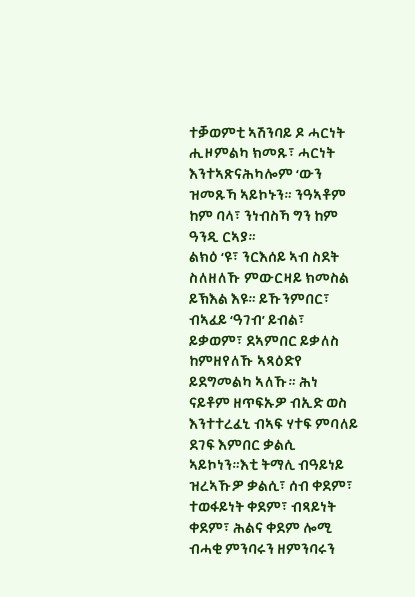ተቓወምቲ ኣሽንባይ ዶ ሓርነት ሒዞምልካ ክመጹ፣ ሓርነት እንተኣጽናሕካሎም ‘ውን ዝመጹኻ ኣይኮኑን። ንዓኣቶም ከም ባላ፣ ንነብስኻ ግን ከም ዓንዲ ርኣያ።
ልክዕ ‘ዩ፣ ንርእሰይ ኣብ ስደት ስለዘለኹ ምውርዛይ ክመስል ይኽእል እዩ። ይኹንምበር፣ ብኣፈይ ‘ዓገብ’ ይብል፣ ይቃወም፣ ደኣምበር ይቃለስ ከምዘየለኹ ኣጻዕድየ ይደግመልካ ኣለኹ። ሕነ ናይቶም ዘጥፍኡዎ ብኢድ ወስ እንተተረፈኒ ብኣፍ ሃተፍ ምባለይ ደገፍ እምበር ቃልሲ ኣይኮነን።እቲ ትማሊ ብዓይነይ ዝረኣኹዎ ቃልሲ፣ ሰብ ቀደም፣ ተወፋይነት ቀደም፣ ብጻይነት ቀደም፣ ሕልና ቀደም ሎሚ ብሓቂ ምንባሩን ዘምንባሩን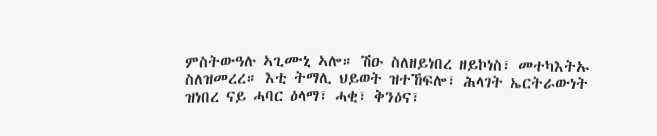ምስትውዓሉ ኣጊሙኒ ኣሎ። ሽዑ ስለዘይነበረ ዘይኮነስ፣ መተካእትኡ ስለዝመረረ። እቲ ትማሊ ህይወት ዝተኸፍሎ፣ ሕላገት ኤርትራውነት ዝነበረ ናይ ሓባር ዕላማ፣ ሓቂ፣ ቅንዕና፣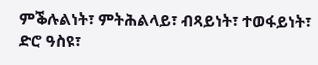ምቕሉልነት፣ ምትሕልላይ፣ ብጻይነት፣ ተወፋይነት፣ ድሮ ዓስዩ፣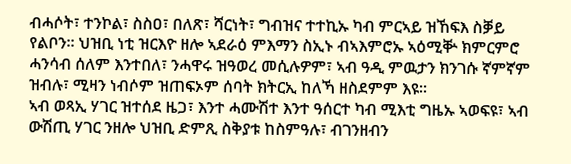ብሓሶት፣ ተንኮል፣ ስስዐ፣ በለጽ፣ ሻርነት፣ ግብዝና ተተኪኡ ካብ ምርኣይ ዝኸፍእ ስቓይ የልቦን። ህዝቢ ነቲ ዝርእዮ ዘሎ ኣደራዕ ምእማን ስኢኑ ብኣእምሮኡ ኣዕሚቝ ክምርምሮ ሓንሳብ ሰለም እንተበለ፣ ንሓዋሩ ዝዓወረ መሲሉዎም፣ ኣብ ዓዲ ምዉታን ክንገሱ ኛምኛም ዝብሉ፣ ሚዛን ነብሶም ዝጠፍኦም ሰባት ክትርኢ ከለኻ ዘስደምም እዩ።
ኣብ ወጻኢ ሃገር ዝተሰደ ዜጋ፣ እንተ ሓሙሽተ እንተ ዓሰርተ ካብ ሚእቲ ግዜኡ ኣወፍዩ፣ ኣብ ውሽጢ ሃገር ንዘሎ ህዝቢ ድምጺ ስቅያቱ ከስምዓሉ፣ ብገንዘብን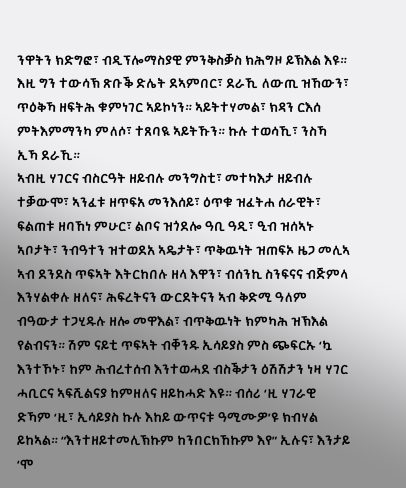ንዋትን ክድግፎ፣ ብዲፕሎማስያዊ ምንቅስቓስ ክሕግዞ ይኽእል እዩ። እዚ ግን ተውሳኽ ጽቡቕ ድሌት ደኣምበር፣ ደራኺ ለውጢ ዝኸውን፣ ጥዕቅኻ ዘፍትሕ ቁምነገር ኣይኮነን። ኣይትተሃመል፣ ክዳን ርእሰ ምትእምማንካ ምለሶ፣ ተጸባዪ ኣይትኹን። ኩሉ ተወሳኺ፣ ንስኻ ኢኻ ደራኺ።
ኣብዚ ሃገርና ብስርዓት ዘይብሉ መንግስቲ፣ መተካእታ ዘይብሉ ተቓውሞ፣ ኣንፈቱ ዘጥፍአ መንእሰይ፣ ዕጥቁ ዝፈትሐ ሰራዊት፣ ፍልጠቱ ዘባኸነ ምሁር፣ ልቦና ዝጎደሎ ዓቢ ዓዲ፣ ዒብ ዝሰኣኑ ኣቦታት፣ ንብዓተን ዝተወደአ ኣዴታት፣ ጥቅዉነት ዝጠፍኦ ዜጋ መሊኣ ኣብ ደንደስ ጥፍኣት እትርከበሉ ዘላ እዋን፣ ብሰንኪ ስንፍናና ብጅምላ እንሃልቀሉ ዘለና፣ ሕፍረትናን ውርደትናን ኣብ ቅድሚ ዓለም ብዓውታ ተጋሂዱሉ ዘሎ መዋእል፣ ብጥቅዉነት ክምካሕ ዝኽእል የልብናን። ሽም ናይቲ ጥፍኣት ብቐንዱ ኢሳይያስ ምስ ጭፍርኡ ‘ኳ እንተኾኑ፣ ከም ሕብረተሰብ እንተወሓደ ብስቕታን ዕሽሽታን ነዛ ሃገር ሓቢርና ኣፍሺልናያ ከምዘለና ዘይከሓድ እዩ። ብሰሪ ‘ዚ ሃገራዊ ድኻም ‘ዚ፣ ኢሳይያስ ኩሉ እከይ ውጥናቱ ዓሚሙዎ’ዩ ክብሃል ይከኣል። “እንተዘይተመሊኽኩም ከንበርክኸኩም እየ” ኢሉና፣ እንታይ ‘ሞ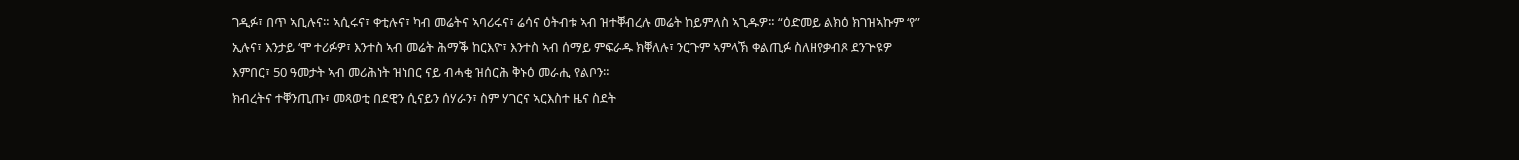ገዲፉ፣ በጥ ኣቢሉና። ኣሲሩና፣ ቀቲሉና፣ ካብ መሬትና ኣባሪሩና፣ ሬሳና ዕትብቱ ኣብ ዝተቐብረሉ መሬት ከይምለስ ኣጊዱዎ። “ዕድመይ ልክዕ ክገዝኣኩም ‘የ” ኢሉና፣ እንታይ ‘ሞ ተሪፉዎ፣ እንተስ ኣብ መሬት ሕማቕ ከርእዮ፣ እንተስ ኣብ ሰማይ ምፍራዱ ክቐለሉ፣ ንርጉም ኣምላኽ ቀልጢፉ ስለዘየቃብጾ ደንጕዩዎ እምበር፣ 50 ዓመታት ኣብ መሪሕነት ዝነበር ናይ ብሓቂ ዝሰርሕ ቅኑዕ መራሒ የልቦን።
ክብረትና ተቐንጢጡ፣ መጻወቲ በደዊን ሲናይን ሰሃራን፣ ስም ሃገርና ኣርእስተ ዜና ስደት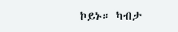ኮይኑ። ካብታ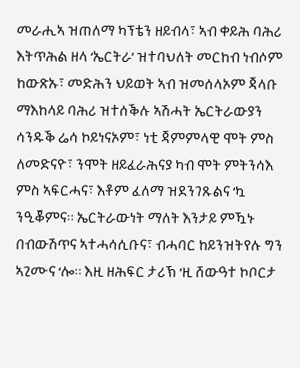መራሒኣ ዝጠለማ ካፕቴን ዘይብላ፣ ኣብ ቀይሕ ባሕሪ እትጥሕል ዘላ ‘ኤርትራ’ ዝተባህለት መርከብ ነብሶም ከውጽኡ፣ መድሕን ህይወት ኣብ ዝመሰላኦም ጃላቡ ማእከላይ ባሕሪ ዝተሰቕሉ ኣሽሓት ኤርትራውያን ሳንዱቕ ሬሳ ኮይነናኦም፣ ነቲ ጃምምላዊ ሞት ምስ ለመድናዮ፣ ንሞት ዘይፈራሕናያ ካብ ሞት ምትንሳእ ምስ ኣፍርሓና፣ እቶም ፈለማ ዝደንገጹልና ‘ኳ ንዒቖምና። ኤርትራውነት ማለት እንታይ ምዃኑ በብውሽጥና ኣተሓሳሲቡና፣ ብሓባር ከይንዝትየሉ ግን ኣጊሙና ‘ሎ። እዚ ዘሕፍር ታሪኽ ‘ዚ ሸውዓተ ኮቦርታ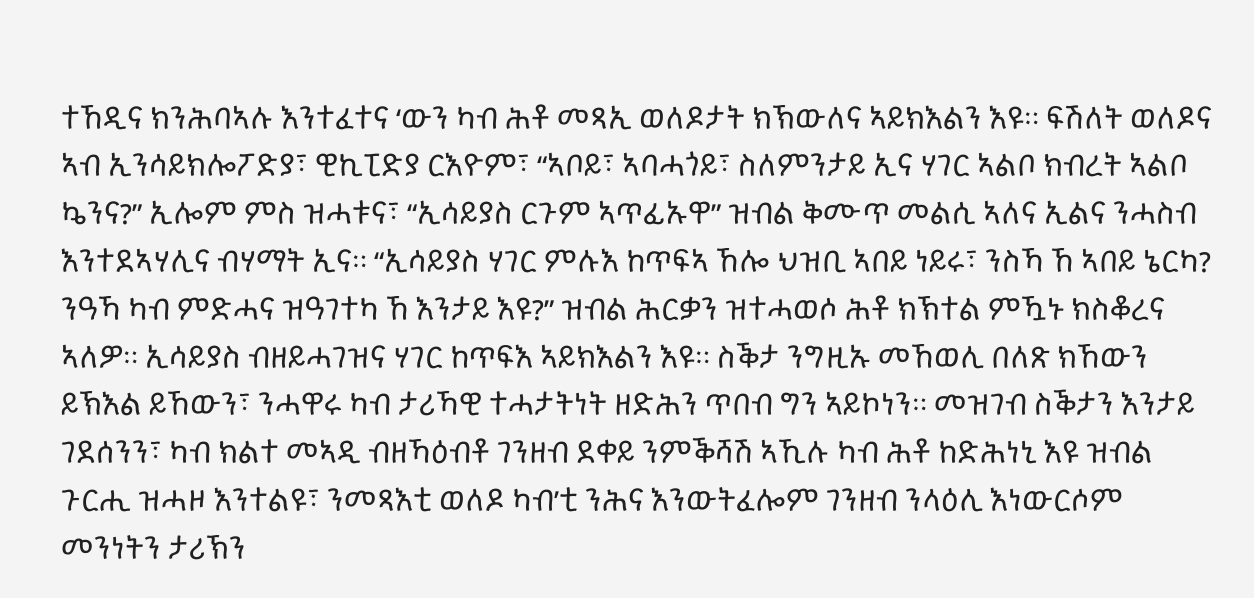ተኸዲና ክንሕባኣሉ እንተፈተና ‘ውን ካብ ሕቶ መጻኢ ወለዶታት ክኽውለና ኣይክእልን እዩ። ፍሽለት ወለዶና ኣብ ኢንሳይክሎፖድያ፣ ዊኪፒድያ ርእዮም፣ “ኣቦይ፣ ኣባሓጎይ፣ ስለምንታይ ኢና ሃገር ኣልቦ ክብረት ኣልቦ ኴንና?” ኢሎም ምስ ዝሓቱና፣ “ኢሳይያስ ርጉም ኣጥፊኡዋ” ዝብል ቅሙጥ መልሲ ኣለና ኢልና ንሓስብ እንተደኣሃሊና ብሃማት ኢና። “ኢሳይያስ ሃገር ምሉእ ከጥፍኣ ኸሎ ህዝቢ ኣበይ ነይሩ፣ ንስኻ ኸ ኣበይ ኔርካ? ንዓኻ ካብ ምድሓና ዝዓገተካ ኸ እንታይ እዩ?” ዝብል ሕርቃን ዝተሓወሶ ሕቶ ክኽተል ምዃኑ ክስቆረና ኣለዎ። ኢሳይያስ ብዘይሓገዝና ሃገር ከጥፍእ ኣይክእልን እዩ። ስቕታ ንግዚኡ መኸወሊ በለጽ ክኸውን ይኽእል ይኸውን፣ ንሓዋሩ ካብ ታሪኻዊ ተሓታትነት ዘድሕን ጥበብ ግን ኣይኮነን። መዝገብ ስቕታን እንታይ ገደሰንን፣ ካብ ክልተ መኣዲ ብዘኻዕብቶ ገንዘብ ደቀይ ንምቕሻሽ ኣኺሉ ካብ ሕቶ ከድሕነኒ እዩ ዝብል ጉርሒ ዝሓዞ እንተልዩ፣ ንመጻእቲ ወለዶ ካብ’ቲ ንሕና እንውትፈሎም ገንዘብ ንላዕሊ እነውርሶም መንነትን ታሪኽን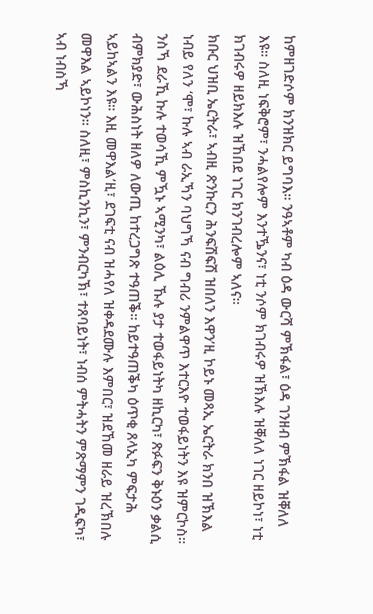ከምዘገድሶም ክንዝክር ይግባእ። ንዓኣቶም ካብ ዕዳ ውርሻ ምኽፋል፣ ዕዳ ገንዘብ ምኽፋል ዝቐለለ እዩ። ስለዚ ነፍቅሮም፣ ንሓልየሎም እንተዄንና፣ ነቲ ንሶም ክገብሩዎ ዝኽእሉ ዝቐለለ ነገር ዘይኮነ፣ ነቲ ክገብሩዎ ዘይክእሉ ዝኸበደ ነገር ክንገብረሎም ኣለና።
ክቡር ህዝቢ ኤርትራ፣ ኣብዚ ጽንኩርን ሕንፍሽፍሽ ዝበለን እዋን’ዚ ኮይኑ መጻኢ ኤርትራ ክንበ ዝኽእል ነብይ የለን ‘ሞ፣ ኩሉ ኣብ ራኢኻን ባህግኻ ናብ ግብሪ ንምልዋጥ እተርእዮ ተወፋይነትን እዩ ዝምርኮስ። ንስኻ ደራኺ ኩሉ ተወሳኺ ምዃኑ ኣሚንካ፣ ልዕሊ ኹሉ ያታ ተወፋይነትካ ዘኪርካ፣ ጽፉፍን ቅኑዕን ቃልሲ ብምክያድ፣ ውሕስነት ዘለዎ ለውጢ ከተረጋግጽ ተዓጠቕ። ከይተዓጠቕካ ዕጥቂ ጸላኢካ ምፍታሕ ኣይከኣልን እዩ። እዚ መዋእል’ዚ፣ ደገፍቲ ናብ ዝሓየለ ዝቀዳደሙሉ እምበር፣ ዝደኸመ ዘራይ ዝረኽበሉ መዋእል ኣይኮነን። ስለዚ፣ ምስኪንኪን፣ ምንብርካኽ፣ ተጸባይነት፣ ነብሰ ምትሓትን ምጽማምን ገዲፍካ፣ ኣብ ነብስኻ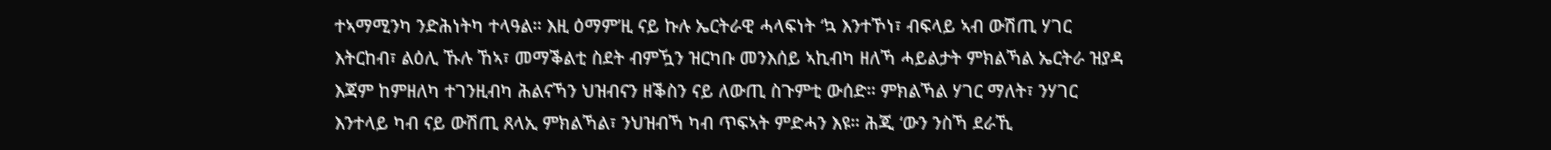ተኣማሚንካ ንድሕነትካ ተላዓል። እዚ ዕማም’ዚ ናይ ኩሉ ኤርትራዊ ሓላፍነት ‘ኳ እንተኾነ፣ ብፍላይ ኣብ ውሽጢ ሃገር እትርከብ፣ ልዕሊ ኹሉ ኸኣ፣ መማቕልቲ ስደት ብምዃን ዝርካቡ መንእሰይ ኣኪብካ ዘለኻ ሓይልታት ምክልኻል ኤርትራ ዝያዳ እጃም ከምዘለካ ተገንዚብካ ሕልናኻን ህዝብናን ዘቕስን ናይ ለውጢ ስጉምቲ ውሰድ። ምክልኻል ሃገር ማለት፣ ንሃገር እንተላይ ካብ ናይ ውሽጢ ጸላኢ ምክልኻል፣ ንህዝብኻ ካብ ጥፍኣት ምድሓን እዩ። ሕጂ ‘ውን ንስኻ ደራኺ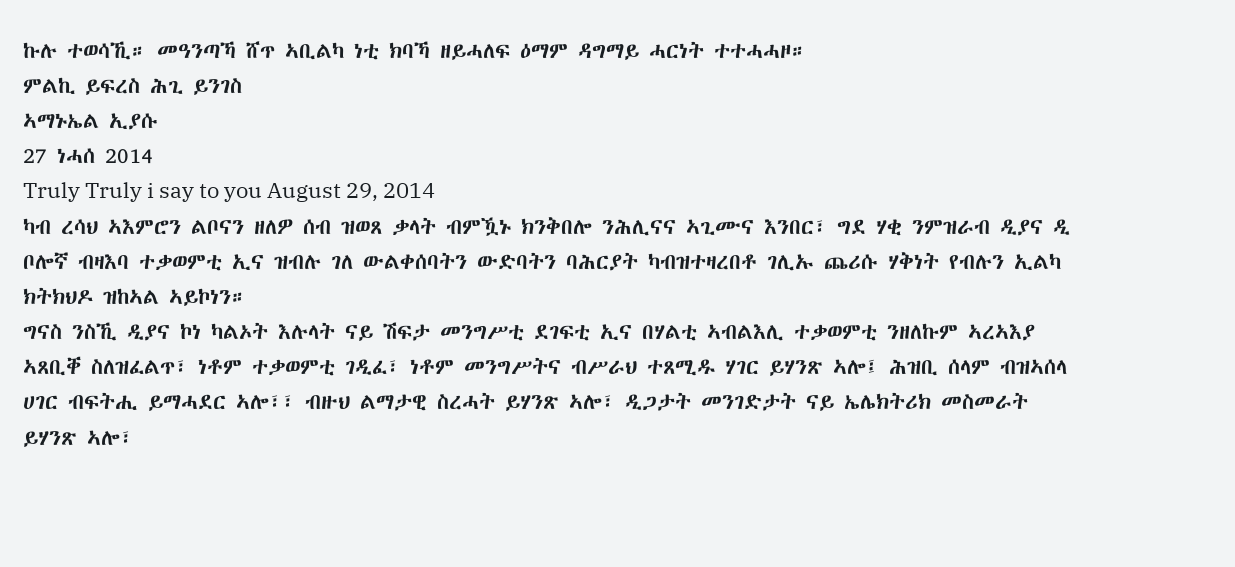ኩሉ ተወሳኺ። መዓንጣኻ ሸጥ ኣቢልካ ነቲ ክባኻ ዘይሓለፍ ዕማም ዳግማይ ሓርነት ተተሓሓዞ።
ምልኪ ይፍረስ ሕጊ ይንገስ
ኣማኑኤል ኢያሱ
27 ነሓሰ 2014
Truly Truly i say to you August 29, 2014
ካብ ረሳህ ኣእምሮን ልቦናን ዘለዎ ሰብ ዝወጸ ቃላት ብምዃኑ ክንቅበሎ ንሕሊናና ኣጊሙና እንበር፣ ግደ ሃቂ ንምዝራብ ዲያና ዲ ቦሎኛ ብዛእባ ተቃወምቲ ኢና ዝብሉ ገለ ውልቀሰባትን ውድባትን ባሕርያት ካብዝተዛረበቶ ገሊኡ ጨሪሱ ሃቅነት የብሉን ኢልካ ክትክህዶ ዝከኣል ኣይኮነን።
ግናስ ንስኺ ዲያና ኮነ ካልኦት እሉላት ናይ ሽፍታ መንግሥቲ ደገፍቲ ኢና በሃልቲ ኣብልእሊ ተቃወምቲ ንዘለኩም ኣረኣእያ ኣጸቢቐ ስለዝፈልጥ፣ ነቶም ተቃወምቲ ገዲፈ፣ ነቶም መንግሥትና ብሥራህ ተጸሚዱ ሃገር ይሃንጽ ኣሎ፤ ሕዝቢ ሰላም ብዝኣሰላ ሀገር ብፍትሒ ይማሓደር ኣሎ፣፣ ብዙህ ልማታዊ ስረሓት ይሃንጽ ኣሎ፣ ዲጋታት መንገድታት ናይ ኤሌክትሪክ መስመራት ይሃንጽ ኣሎ፣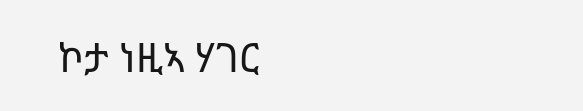ኮታ ነዚኣ ሃገር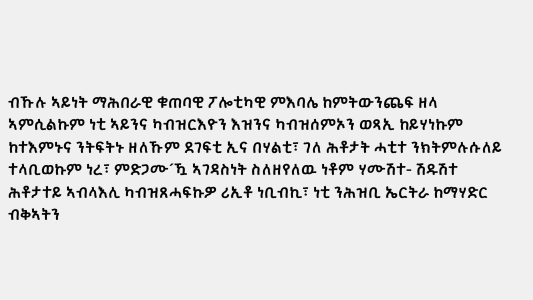ብኹሉ ኣይነት ማሕበራዊ ቁጠባዊ ፖሎቲካዊ ምእባሌ ከምትውንጨፍ ዘላ ኣምሲልኩም ነቲ ኣይንና ካብዝርእዮን እዝንና ካብዝሰምኦን ወጻኢ ከይሃነኩም ከተእምኑና ንትፍትኑ ዘለኹም ደገፍቲ ኢና በሃልቲ፣ ገለ ሕቶታት ሓቲተ ንክትምሉሱለይ ተላቢወኩም ነረ፣ ምድጋሙ´ዃ ኣገዳስነት ስለዘየለዉ ነቶም ሃሙሽተ- ሽዱሽተ ሕቶታተይ ኣብላእሊ ካብዝጸሓፍኩዎ ሪኢቶ ነቢብኪ፣ ነቲ ንሕዝቢ ኤርትራ ከማሃድር ብቅኣትን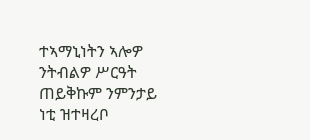ተኣማኒነትን ኣሎዎ ንትብልዎ ሥርዓት ጠይቅኩም ንምንታይ ነቲ ዝተዛረቦ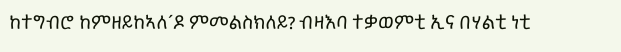ከተግብሮ ከምዘይከኣለ´ዶ ምመልስክለይ? ብዛእባ ተቃወምቲ ኢና በሃልቲ ነቲ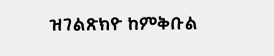ዝገልጽክዮ ከምቅቡል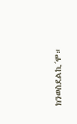ክንወስደልኪ´ሞ።